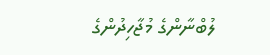ލުބްނާންގެ މުޖާހިދުންގެ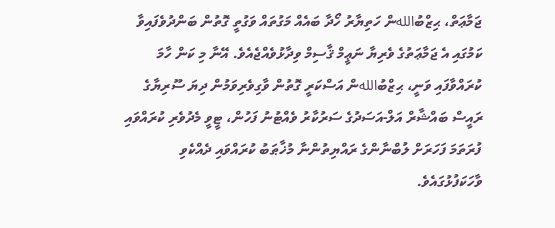ޖަމާޢަތް، ޙިޒްބުاللهން ހަތިޔާރު ހޯދާ ބައެއް މަގުތައް ވަގުތީ ގޮތުން ބަންދުވެފައިވާ ކަމުގައި އެ ޖަމާޢަތުގެ ވެރިޔާ ނަޢީމް ޤާސިމް ވިދާޅުވެއްޖެއެވެ. އޭނާ މި ކަން ހާމަ ކުރައްވާފައި ވަނީ، ޙިޒްބުاللهން އަސްކަރީ ގޮތުން ވާގިވެރިވަމުން ދިޔަ ސޫރިޔާގެ ރައީސް ބައްޝާރް އަލް-އަސަދުގެ ސަރުކާރު ވެއްޓުނު ފަހުން، ޓީވީ މެދުވެރި ކުރައްވައި ފުރަތަމަ ފަހަރަށް ލުބްނާންގެ ރައްޔިތުންނާ މުޚާޠަބު ކުރައްވައި ދެއްކެވި ވާހަކަފުޅުގައެވެ.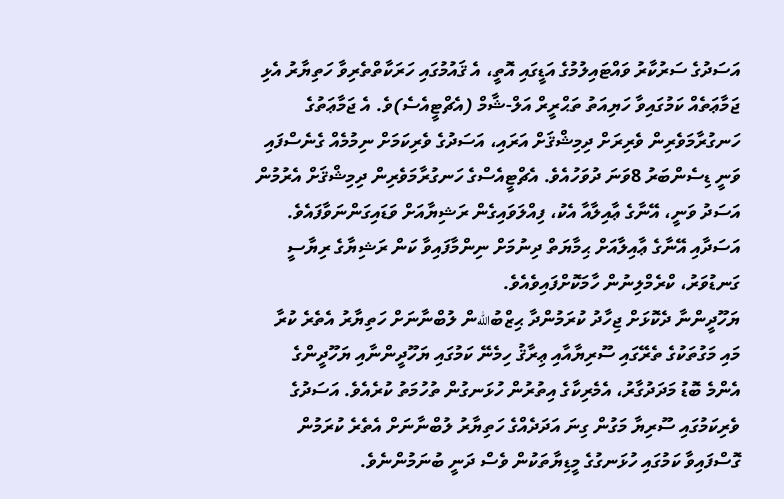އަސަދުގެ ސަރުކާރު ވައްޓައިލުމުގެ އަޑީގައި އޮތީ، އެ ޤައުމުގައި ހަރަކާތްތެރިވާ ހަތިޔާރު އެޅި ޖަމާޢަތެއް ކަމުގައިވާ ހަޔިއަތު ތަޙްރީރް އަލް-ޝާމް (އެޗްޓީއެސެ)ވެ. އެ ޖަމާޢަތުގެ ހަނގުރާމަވެރިން ވެރިރަށް ދިމިޝްޤަށް އަރައި، އަސަދުގެ ވެރިކަމަށް ނިމުމެއް ގެނެސްފައި ވަނީ ޑިސެންބަރު 8ވަނަ ދުވަހުއެވެ. އެޗްޓީއެސްގެ ހަނގުރާމަވެރިން ދިމިޝްޤަށް އެރުމުން އަސަދު ވަނީ، އޭނާގެ ޢާއިލާއާ އެކު، ފިއްލަވައިގެން ރަޝިޔާއަށް ވަޑައިގަންނަވާފައެވެ. އަސަދާއި އޭނާގެ ޢާއިލާއަށް ޙިމާޔަތް ދިނުމަށް ނިންމާފައިވާ ކަން ރަޝިޔާގެ ރިޔާސީ ގަނޑުވަރު، ކްރެމްލިނުން ހާމަކޮށްފައިވެއެވެ.
ޔަހޫދީންނާ ދެކޮޅަށް ޖިހާދު ކުރަމުންދާ ޙިޒްބުاللهން ލުބްނާނަށް ހަތިޔާރު އެތެރެ ކުރާ މައި މަގުތަކުގެ ތެރޭގައި ސޫރިޔާއާއި ޢިރާޤު ހިމެނޭ ކަމުގައި ޔަހޫދީންނާއި ޔަހޫދީންގެ އެންމެ ބޮޑު މަދަދުގާރު، އެމެރިކާގެ އިތުރުން ހުޅަނގުން ތުހުމަތު ކުރެއެވެ. އަސަދުގެ ވެރިކަމުގައި ސޫރިޔާ މަގުން ގިނަ އަދަދެއްގެ ހަތިޔާރު ލުބްނާނަށް އެތެރެ ކުރަމުން ގޮސްފައިވާ ކަމުގައި ހުޅަނގުގެ މީޑިޔާތަކުން ވެސް ދަނީ ބުނަމުންނެވެ.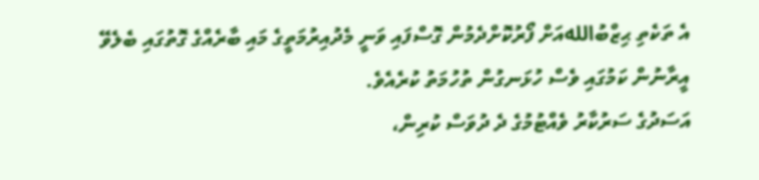އެ ތަކެތި ޙިޒްބުاللهއަށް ފޯރުކޮށްދެމުން ގޮސްފައި ވަނީ މެދުއިރުމަތީގެ މައި ބާރެއްގެ ގޮތުގައި ބެލެވޭ އީރާނުން ކަމުގައި ވެސް ހުޅަނގުން ތުހުމަތު ކުރެއެވެ.
އަސަދުގެ ސަރުކާރު ވެއްޓުމުގެ ދެ ދުވަސް ކުރިން،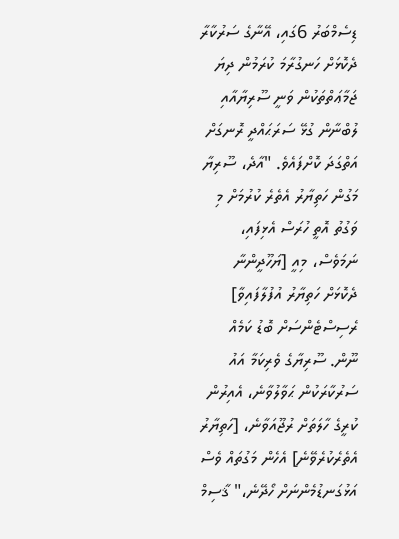ޑިސެމްބަރު 6ގައި، އޭނާގެ ސަރުކާރާ ދެކޮޅަށް ހަނގުރާމަ ކުރަމުން ދިޔަ ޖަމާޢަތްތަކުން ވަނީ ސޫރިޔާއާއި ލުބްނާން ގުޅޭ ސަރަޙައްދީ ރޮނގަށް އަތްގަދަ ކޮށްފައެވެ. "އާދެ، ސޫރިޔާ މަގުން ހަތިޔާރު އެތެރެ ކުރުމަށް މި ވަގުތު އޮތީ ހުރަސް އެޅިފައި، ނަމަވެސް، މިއީ [ޔަހޫދީންނާ ދެކޮޅަށް ހަތިޔާރު އުފުލާފައިވާ] ރެސިސްޓެންސަށް ބޮޑު ކަމެއް ނޫން. ސޫރިޔާގެ ވެރިކަމާ އައު ސަރުކާރަކުން ޙަވާލުވާނެ، އެއިރުން ކުރީގެ ހާލަތަށް ރުޖޫއަވާނެ، [ހަތިޔާރު އެތެރެކުރެވޭނެ] އެހެން މަގުތައް ވެސް އަޅުގަނޑުމެންނަށް ހޯދޭނެ،" ޤާސިމް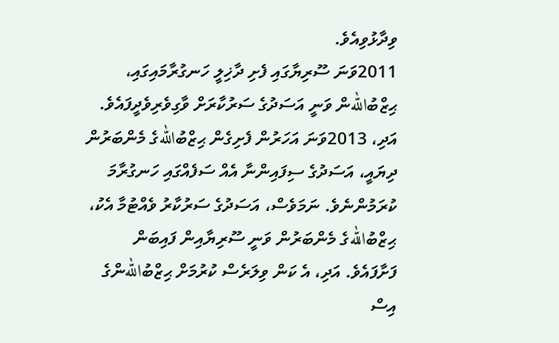ވިދާޅުވިއެވެ.
2011ވަނަ ސޫރިޔާގައި ފެށި ދާޚިލީ ހަނގުރާމައިގައި، ޙިޒްބުاللهން ވަނީ އަސަދުގެ ސަރުކާރަށް ވާގިވެރިވެދީފައެވެ. އަދި، 2013ވަނަ އަހަރުން ފެށިގެން ޙިޒްބުاللهގެ މެންބަރުން ދިޔައީ، އަސަދުގެ ސިފައިންނާ އެއް ސަފެއްގައި ހަނގުރާމަ ކުރަމުންނެވެ. ނަމަވެސް، އަސަދުގެ ސަރުކާރު ވެއްޓުމާ އެކު، ޙިޒްބުاللهގެ މެންބަރުން ވަނީ ސޫރިޔާއިން ފައިބަން ފަށާފައެވެ. އަދި، އެ ކަން ވިލަރެސް ކުރުމަށް ޙިޒްބުاللهންގެ އިސް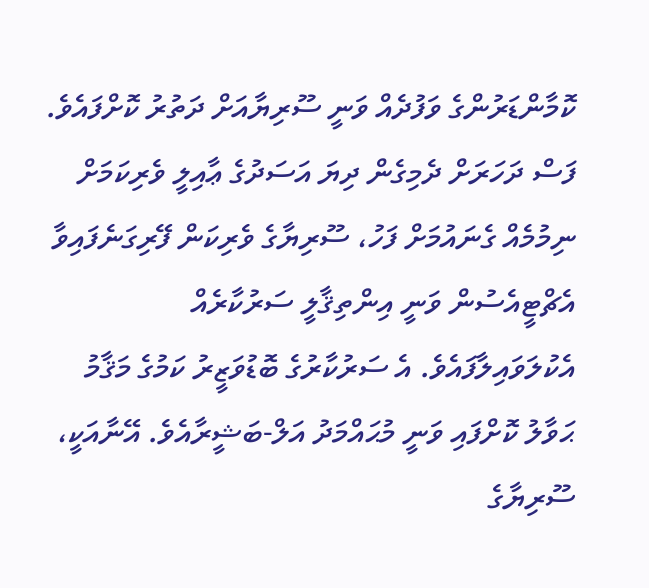ކޮމާންޑަރުންގެ ވަފުދެއް ވަނީ ސޫރިޔާއަށް ދަތުރު ކޮށްފައެވެ.
ފަސް ދަހަރަށް ދެމިގެން ދިޔަ އަސަދުގެ ޢާއިލީ ވެރިކަމަށް ނިމުމެއް ގެނައުމަށް ފަހު، ސޫރިޔާގެ ވެރިކަން ފޭރިގަނެފައިވާ އެޗްޓީއެސުން ވަނީ އިންތިޤާލީ ސަރުކާރެއް އެކުލަވައިލާފައެވެ. އެ ސަރުކާރުގެ ބޮޑުވަޒީރު ކަމުގެ މަޤާމު ޙަވާލު ކޮށްފައި ވަނީ މުޙައްމަދު އަލް-ބަޝީރާއެވެ. އޭނާއަކީ، ސޫރިޔާގެ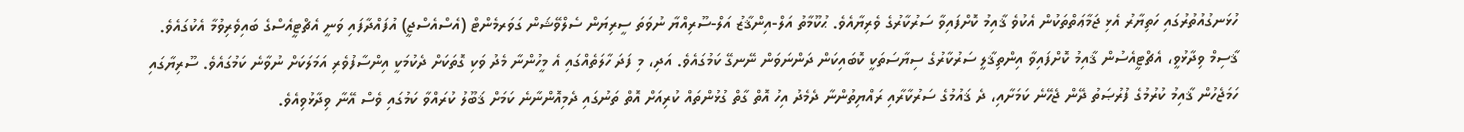ހުޅަނގުއުތުރުގައި ހަތިޔާރު އެޅި ޖަމާޢަތްތަކުން އެކުވެ ޤާއިމު ކޮށްފައިވާ ސަރުކާރުގެ ވެރިޔާއެވެ. ޙުކޫމާތު އަލް-އިންޤާޒު އަލް-ސޫރިއްޔާ ނުވަތަ ސީރިޔަން ސެލްވޭޝަން ގަވަރމެންޓް (އެސްއެސްޖީ) އުފައްދާފައި ވަނީ އެޗްޓީއެސްގެ ބައިވެރިވުމާ އެކުގައެވެ.
ޤާސިމް ވިދާޅުވީ، އެޗްޓީއެސުން ޤާއިމު ކޮށްފައިވާ އިންތިޤާލީ ސަރުކާރުގެ ސިޔާސަތަކީ ކޮބައިކަން ދަންނަވަން ނޭނގޭ ކަމުގައެވެ. އަދި، މި ފަދަ ހާލަތެއްގައި އެ މީހުންނާ މެދު ވަކި ގޮތަކަށް ދެކުމަކީ އިންސާފުވެރި އަމަލަކަށް ނުވާނެ ކަމުގައެވެ. ސޫރިޔާގައި ހަމަޖެހުން ޤާއިމު ކުރުމުގެ ފުރުޞަތު ދޭން ޖެހޭނެ ކަމަށާއި، ދެ ޤައުމުގެ ސަރުކާރާއި ރައްޔިތުންނާ ދެމެދު އިހު އޮތް ގާތް ގުޅުންތައް ކުރިއަށް އޮތް ތަނުގައި ދެމިއޮންނާނެ ކަމަށް ޤަބޫލު ކުރައްވާ ކަމުގައި ވެސް އޭނާ ވިދާޅުވިއެވެ.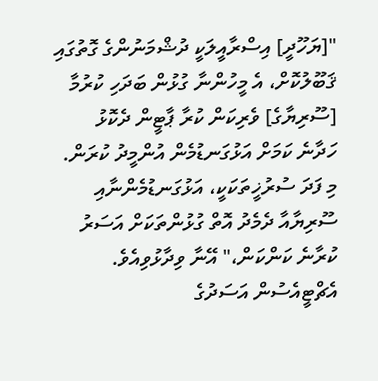"[ޔަހޫދީ] އިސްރާއީލަކީ ދުޝްމަނުންގެ ގޮތުގައި ޤަބޫލުކޮށް، އެ މީހުންނާ ގުޅުން ބަދަހި ކުރުމާ [ސޫރިޔާގެ] ވެރިކަން ކުރާ ޕާޓީން ދެކޮޅު ހަދާނެ ކަމަށް އަޅުގަނޑުމެން އުންމީދު ކުރަން. މި ފަދަ ސުރުޚީތަކަކީ، އަޅުގަނޑުމެންނާއި ސޫރިޔާއާ ދެމެދު އޮތް ގުޅުންތަކަށް އަސަރު ކުރާނެ ކަންކަން،" އޭނާ ވިދާޅުވިއެވެ.
އެޗްޓީއެސުން އަސަދުގެ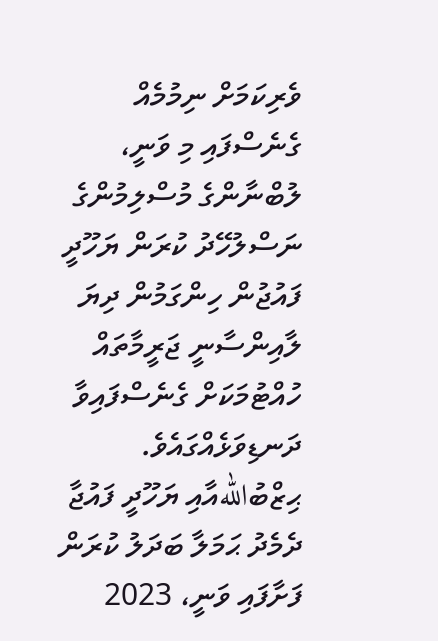ވެރިކަމަށް ނިމުމެއް ގެނެސްފައި މި ވަނީ، ލުބްނާންގެ މުސްލިމުންގެ ނަސްލުހޭދު ކުރަން ޔަހޫދީ ފައުޖުން ހިންގަމުން ދިޔަ ލާއިންސާނީ ޖަރީމާތައް ހުއްޓުމަކަށް ގެނެސްފައިވާ ދަނޑިވަޅެއްގައެވެ. ޙިޒްބުاللهއާއި ޔަހޫދީ ފައުޖާ ދެމެދު ޙަމަލާ ބަދަލު ކުރަން ފަށާފައި ވަނީ، 2023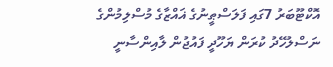އޮކްޓޫބަރު 7ގައި ފަލަސްޠީނުގެ ޣައްޒާގެ މުސްލިމުންގެ ނަސްލުހޭދު ކުރަން ޔަހޫދީ ފައުޖުން ލާއިންސާނީ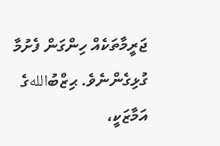ޖަރީމާތަކެއް ހިންގަން ފެށުމާ ގުޅިގެންނެވެ. ޙިޒްބުاللهގެ އަމާޒަކީ،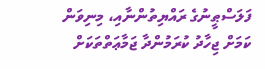ފަލަސްޠީނުގެ ރައްޔިތުންނާއި، މިނިވަން ކަމަށް ޖިހާދު ކުރަމުންދާ ޖަމާޢަތްތަކަށް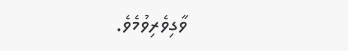ވާގިވެރިވުމެވެ.